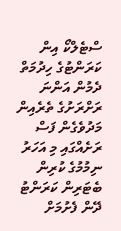ސްޓެލްކޯ އިން ކަރަންޓުގެ ހިދުމަތް ދެމުން އަންނަ ރަށްރަށުގެ ތެރެއިން މަދުވެގެން ފަސް ރަށެއްގައި މި އަހަރު ނިމުމުގެ ކުރިން ބެޓަރިން ކަރަންޓު ދޭން ފެށުމަށް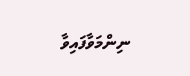ނިންމަވާފައިވާ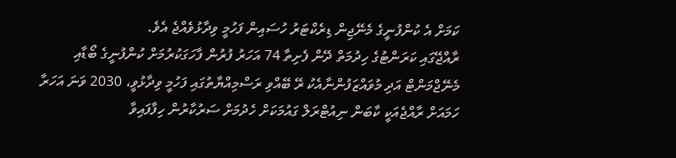ކަމަށް އެ ކުންފުނީގެ މެނޭޖިން ޑިރެކްޓަރު ހުސައިން ފަހުމީ ވިދާޅުވެއްޖެ އެވެ.
ރާއްޖޭގައި ކަރަންޓުގެ ހިދުމަތް ދޭން ފެށިތާ 74 އަހަރު ފުރުން ފާހަގަކުރުމަށް ކުންފުނީގެ ބޯޑާއި މެނޭޖްމަންޓް އަދި މުވައްޒަފުންނާއެކު ރޭ ބޭއްވި ރަސްމިއްޔާތުގައި ފަހުމީ ވިދާޅުވީ، 2030 ވަނަ އަހަރާ ހަމައަށް ރާއްޖެއަކީ ކާބަން ނިއުޓްރަލް ގައުމަކަށް ހެދުމަށް ސަރުކާރުން ހިފާފައިވާ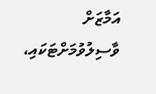އަމާޒަށް ވާސިލުވުމަށްޓަކައި،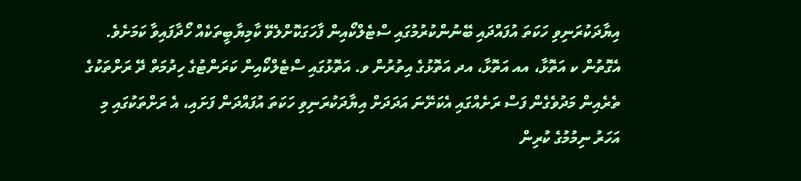އިޔާދަކުރަނިވި ހަކަތަ އުފައްދައި ބޭނުންކުރުމުގައި ސްޓެލްކޯއިން ފާހަގަކޮށްލެވޭ ކާމިޔާބީތަކެއް ހޯދާފައިވާ ކަމަށެވެ.
އެގޮތުން ކ އަތޮޅާ، އއ އަތޮޅާ، އދ އަތޮޅުގެ އިތުރުން ވ. އަތޮޅުގައި ސްޓެލްކޯއިން ކަރަންޓުގެ ހިދުމަތް ދޭ ރަށްތަކުގެ ތެރެއިން މަދުވެގެން ފަސް ރަށެއްގައި އެކަށޭނަ އަދަދަށް އިޔާދަކުރަނިވި ހަކަތަ އުފައްދަން ފަށައި، އެ ރަށްތަކުގައި މި އަހަރު ނިމުމުގެ ކުރިން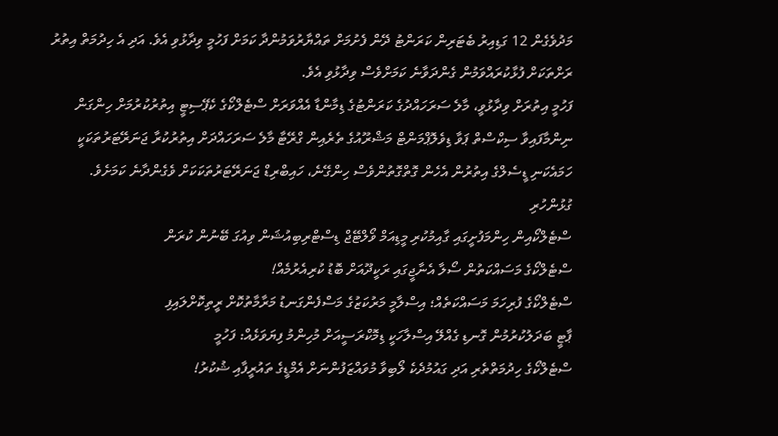މަދުވެގެން 12 ގަޑިއިރު ބެޓަރިން ކަރަންޓު ދޭން ފެށުމަށް ތައްޔާރުވަމުންދާ ކަމަށް ފަހުމީ ވިދާޅުވި އެވެ. އަދި އެ ހިދުމަތް އިތުރު ރަށްތަކަށް ފުޅާކުރައްވަމުން ގެންދަވާނެ ކަމަށްވެސް ވިދާޅުވި އެވެ.
ފަހުމީ އިތުރަށް ވިދާޅުވީ، މާލެ ސަރަހައްދުގެ ކަރަންޓުގެ ޑިމާންޑާ އެއްވަރަށް ސްޓެލްކޯގެ ކެޕޭސިޓީ އިތުރުކުރުމަށް ހިންގަން ނިންމާފައިވާ ސިކްސްތް ޕަވާ ޑިވެލޮޕްމަންޓް މަޝްރޫއުގެ ތެރެއިން ގްރޭޓާ މާލެ ސަރަހައްދަށް އިތުރުކުރާ ޖަނަރޭޓަރުތަކަކީ ހަމައެކަނި ޑީސެލްގެ އިތުރުން އެހެން ގޮތްގޮތުންވެސް ހިންގޭނެ، ހައިބްރިޑް ޖަނަރޭޓަރުތަކަކަށް ވެގެންދާނެ ކަމަށެވެ.
ގުޅުންހުރި
ސްޓެލްކޯއިން ހިންމަފުށީގައި ގާއިމުކުރި މީޑިއަމް ވޯލްޓޭޖް ޑިސްޓްރިބިއުޝަން ވިއުގަ ބޭނުން ކުރަން
ސްޓެލްކޯގެ މަސައްކަތުން ސޯލާ އެނާޖީގައި ރަކީދޫއަށް ބޮޑު ކުރިއެރުމެއް!
ސްޓެލްކޯގެ ފުރިހަމަ މަސައްކަތެއް؛ އިސްލާމީ މަރުކަޒުގެ މަސްފެންގަނޑު މަރާމާތުކޮށް ރީތިކޮށްލައިފި
ޕާޓީ ބަދަލުކުރުމުން ގޮނޑި ގެއްލޭ އިސްލާހަކީ ޑިމޮކްރަސީއަށް މުހިންމު ފިޔަވަޅެއް: ފަހުމީ
ސްޓެލްކޯގެ ހިދުމަތްތެރި އަދި ގައުމުދެކެ ލޯބިވާ މުވައްޒަފުންނަށް އެމްޑީގެ ތައުރީފާއި ޝުކުރު!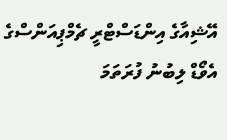އޭޝިއާގެ އިންޑަސްޓްރީ ޗެމްޕިއަންސްގެ އެވޯޑް ލިބުނު ފުރަތަމަ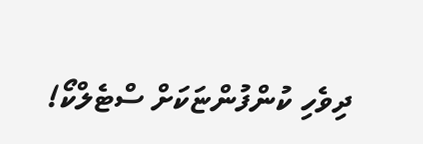ދިވެހި ކުންފުންޏަކަށް ސްޓެލްކޯ!